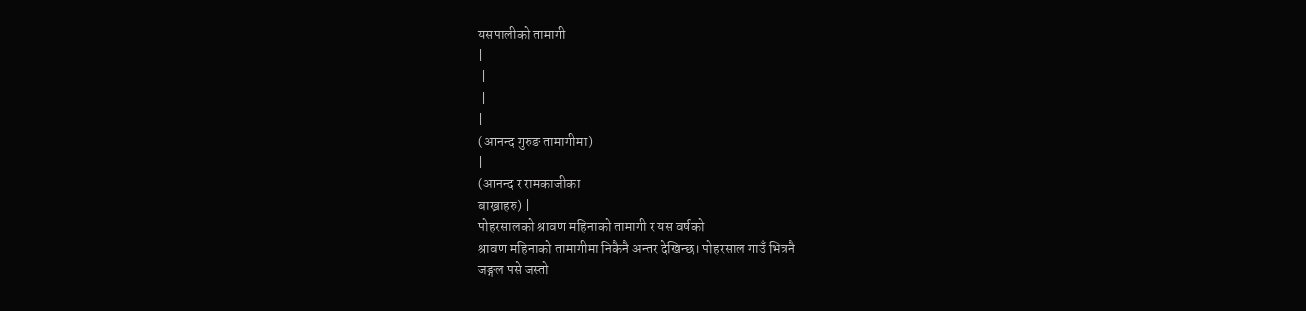यसपालीको तामागी
|
 |
 |
|
(आनन्द गुरुङ तामागीमा)
|
(आनन्द र रामकाजीका
बाख्राहरु) |
पोहरसालको श्रावण महिनाको तामागी र यस वर्षको
श्रावण महिनाको तामागीमा निकैनै अन्तर देखिन्छ। पोहरसाल गाउँ भित्रनै
जङ्गल पसे जस्तो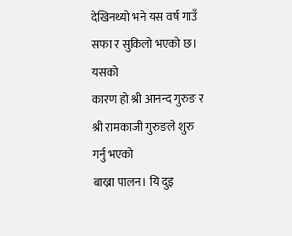देखिनथ्यो भने यस वर्ष गाउँ सफा र सुकिलो भएको छ। यसको
कारण हो श्री आनन्द गुरुङ र श्री रामकाजी गुरुङले शुरु गर्नु भएको
बाख्रा पालन। यि दुइ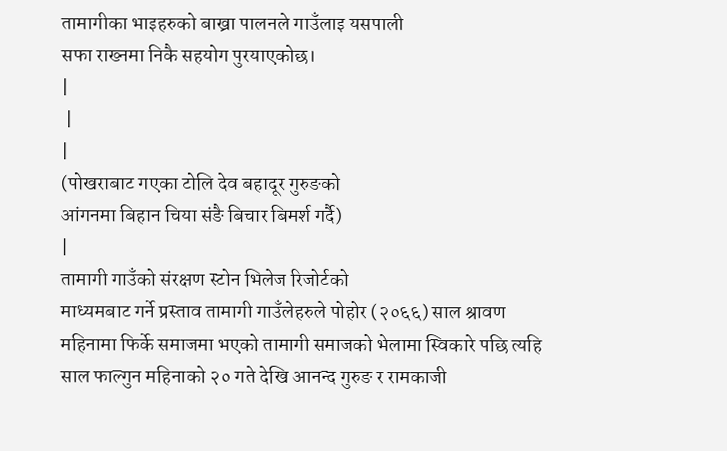तामागीका भाइहरुको बाख्रा पालनले गाउँलाइ यसपाली
सफा राख्नमा निकै सहयोग पुरयाएकोछ।
|
 |
|
(पोखराबाट गएका टोलि देव बहादूर गुरुङको
आंगनमा बिहान चिया संङै बिचार बिमर्श गर्दै)
|
तामागी गाउँको संरक्षण स्टोन भिलेज रिजोर्टको
माध्यमबाट गर्ने प्रस्ताव तामागी गाउँलेहरुले पोहोर (२०६६) साल श्रावण
महिनामा फिर्के समाजमा भएको तामागी समाजको भेलामा स्विकारे पछि त्यहि
साल फाल्गुन महिनाको २० गते देखि आनन्द गुरुङ र रामकाजी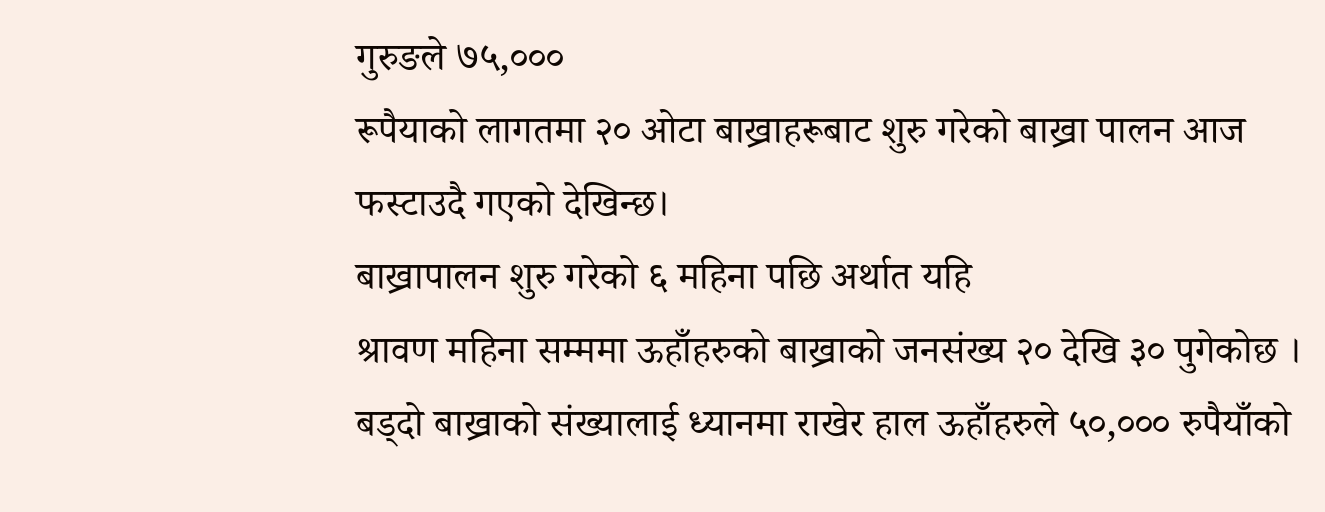गुरुङले ७५,०००
रूपैयाको लागतमा २० ओटा बाख्राहरूबाट शुरु गरेको बाख्रा पालन आज
फस्टाउदै गएको देखिन्छ।
बाख्रापालन शुरु गरेको ६ महिना पछि अर्थात यहि
श्रावण महिना सम्ममा ऊहाँहरुको बाख्राको जनसंख्य २० देखि ३० पुगेकोछ ।
बड्दो बाख्राको संख्यालाई ध्यानमा राखेर हाल ऊहाँहरुले ५०,००० रुपैयाँको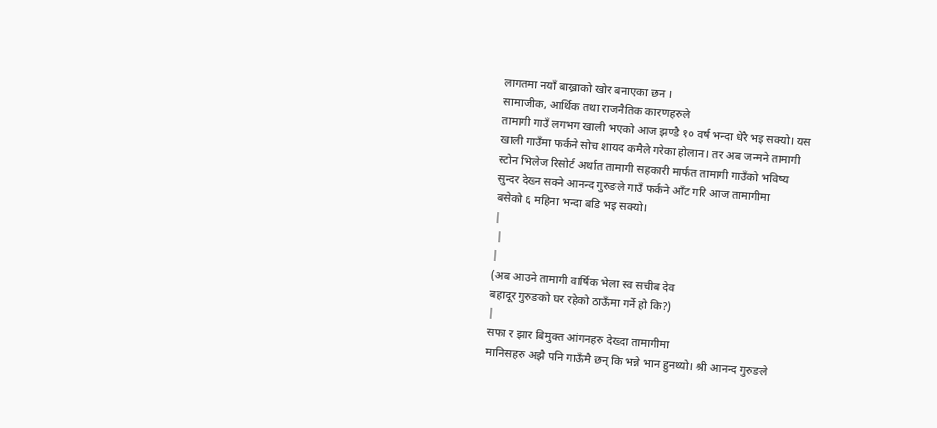लागतमा नयाँ बाख्राको खोर बनाएका छन ।
सामाजीक, आर्थिक तथा राजनैतिक कारणहरुले
तामागी गाउँ लगभग खाली भएको आज झण्डै १० वर्ष भन्दा धेरै भइ सक्यो। यस
खाली गाउँमा फर्कने सोच शायद कमैले गरेका होलान। तर अब जन्मने तामागी
स्टोन भिलेज रिसोर्ट अर्थात तामागी सहकारी मार्फत तामागी गाउँको भविष्य
सुन्दर देख्न सक्ने आनन्द गुरुङले गाउँ फर्कने आँट गरि आज तामागीमा
बसेको ६ महिना भन्दा बडि भइ सक्यो।
|
 |
|
(अब आउने तामागी वार्षिक भेला स्व सचीब देव
बहादूर गुरुङको घर रहेको ठाऊँमा गर्ने हो कि?)
|
सफा र झार बिमुक्त आंगनहरु देख्दा तामागीमा
मानिसहरु अझै पनि गाऊँमै छन् कि भन्ने भान हुनथ्यो। श्री आनन्द गुरुङले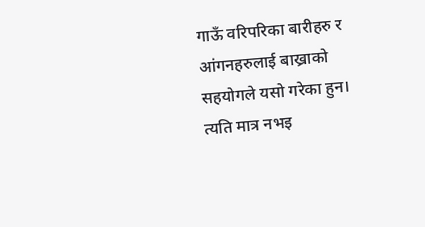गाऊँ वरिपरिका बारीहरु र आंगनहरुलाई बाख्राको सहयोगले यसो गरेका हुन।
त्यति मात्र नभइ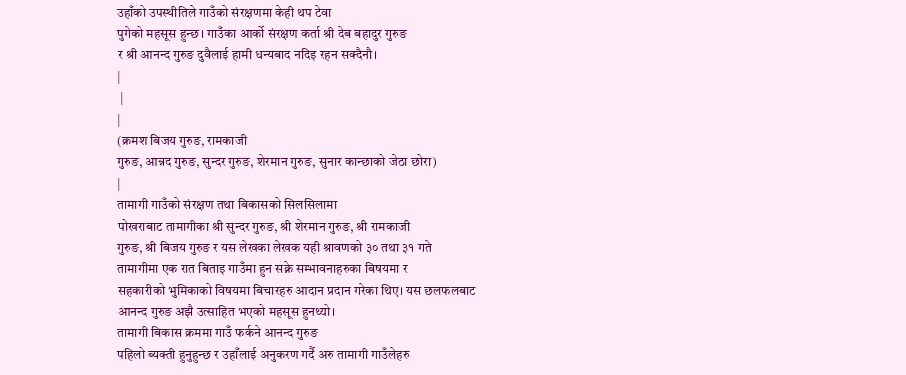उहाँको उपस्थीतिले गाउँको संरक्षणमा केही थप टेवा
पुगेको महसूस हुन्छ। गाउँका आर्को संरक्षण कर्ता श्री देब बहादुर गुरुङ
र श्री आनन्द गुरुङ दुवैलाई हामी धन्यबाद नदिइ रहन सक्दैनौ।
|
 |
|
(क्रमश बिजय गुरुङ, रामकाजी
गुरुङ, आन्नद गुरुङ, सुन्दर गुरुङ, शेरमान गुरुङ, सुनार कान्छाको जेठा छोरा)
|
तामागी गाउँको संरक्षण तथा बिकासको सिलसिलामा
पोखराबाट तामागीका श्री सुन्दर गुरुङ, श्री शेरमान गुरुङ, श्री रामकाजी
गुरुङ, श्री बिजय गुरुङ र यस लेखका लेखक यही श्रावणको ३० तथा ३१ गते
तामागीमा एक रात बिताइ गाउँमा हुन सक्ने सम्भावनाहरुका बिषयमा र
सहकारीको भुमिकाको विषयमा बिचारहरु आदान प्रदान गरेका थिए। यस छलफलबाट
आनन्द गुरुङ अझै उत्साहित भएको महसूस हुनथ्यो।
तामागी बिकास क्रममा गाउँ फर्कने आनन्द गुरुङ
पहिलो ब्यक्ती हुनुहुन्छ र उहाँलाई अनुकरण गर्दै अरु तामागी गाउँलेहरु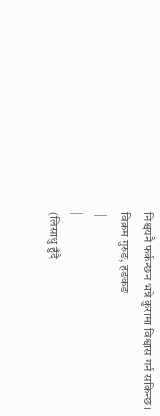निश्चयनै फर्कन्छन भन्ने कुरामा विश्वास गर्न सकिन्छ।
विक्रम गुरुङ, हङकङ
 |
|
(लिसाधु हुँदै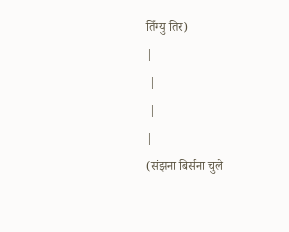तिँग्यु तिर)
|
 |
 |
|
(संझना बिर्सना चुले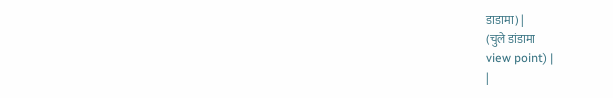डाडामा) |
(चुले डांडामा
view point) |
|